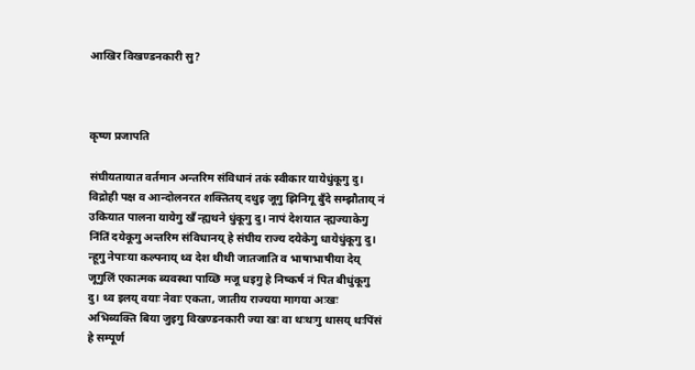आखिर विखण्डनकारी सु?



कृष्ण प्रजापति

संघीयतायात वर्तमान अन्तरिम संविधानं तकं स्वीकार यायेधुंकूगु दु। विद्रोही पक्ष व आन्दोलनरत शक्तितय् दथुइ जूगु झिनिगू बुँदे सम्झौताय् नं उकियात पालना यायेगु खँ न्ह्यथने धुंकूगु दु। नापं देशयात न्ह्यज्याकेगु निंतिं दयेकूगु अन्तरिम संविधानय् हे संघीय राज्य दयेकेगु धायेधुंकूगु दु। न्हूगु नेपाःया कल्पनाय् थ्व देश थीथी जातजाति व भाषाभाषीया देय् जूगुलिं एकात्मक ब्यवस्था पाय्छि मजू धइगु हे निष्कर्ष नं पित बीधुंकूगु दु। थ्व इलय् वयाः नेवाः एकता, जातीय राज्यया मागया अःखः अभिब्यक्ति बिया जुइगु विखण्डनकारी ज्या खः वा थःथःगु थासय् थःपिंसं हे सम्पूर्ण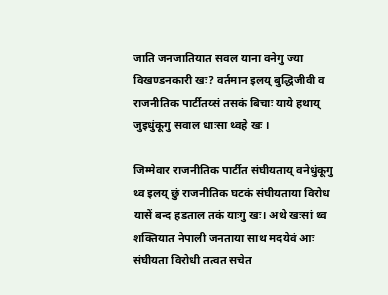जाति जनजातियात सवल याना वनेगु ज्या विखण्डनकारी खः? वर्तमान इलय् बुद्धिजीवी व राजनीतिक पार्टीतय्सं तसकं बिचाः याये हथाय् जुइधुंकूगु सवाल धाःसा थ्वहे खः ।

जिम्मेवार राजनीतिक पार्टीत संघीयताय् वनेधुंकूगु थ्व इलय् छुं राजनीतिक घटकं संघीयताया विरोध यासें बन्द हडताल तकं याःगु खः। अथे खःसां थ्व शक्तियात नेपाली जनताया साथ मदयेवं आः संघीयता विरोधी तत्वत सचेत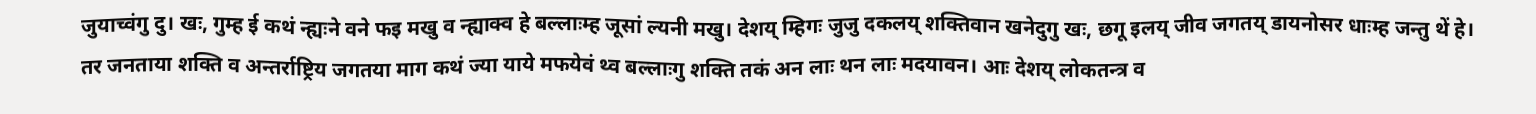जुयाच्वंगु दु। खः, गुम्ह ई कथं न्ह्यःने वने फइ मखु व न्ह्याक्व हे बल्लाःम्ह जूसां ल्यनी मखु। देशय् म्हिगः जुजु दकलय् शक्तिवान खनेदुगु खः, छगू इलय् जीव जगतय् डायनोसर धाःम्ह जन्तु थें हे। तर जनताया शक्ति व अन्तर्राष्ट्रिय जगतया माग कथं ज्या याये मफयेवं थ्व बल्लाःगु शक्ति तकं अन लाः थन लाः मदयावन। आः देशय् लोकतन्त्र व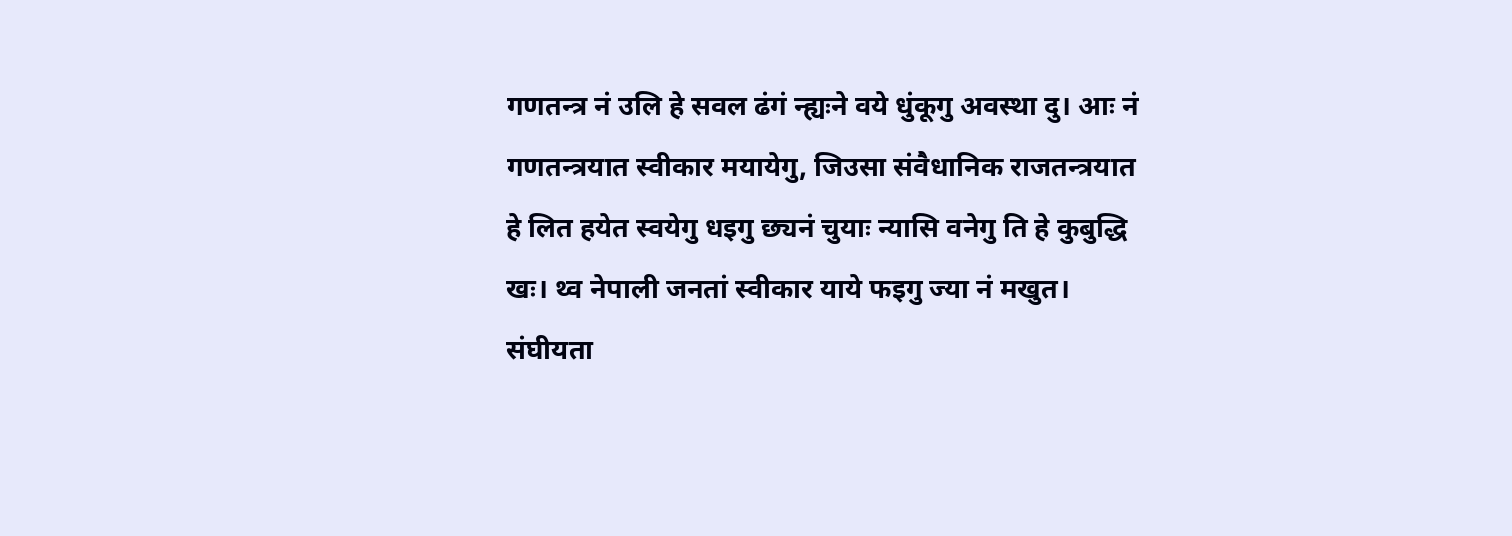गणतन्त्र नं उलि हे सवल ढंगं न्ह्यःने वये धुंकूगु अवस्था दु। आः नं गणतन्त्रयात स्वीकार मयायेगु, जिउसा संवैधानिक राजतन्त्रयात हे लित हयेत स्वयेगु धइगु छ्यनं चुयाः न्यासि वनेगु ति हे कुबुद्धि खः। थ्व नेपाली जनतां स्वीकार याये फइगु ज्या नं मखुत।
संघीयता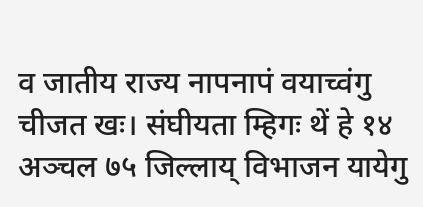व जातीय राज्य नापनापं वयाच्वंगु चीजत खः। संघीयता म्हिगः थें हे १४ अञ्चल ७५ जिल्लाय् विभाजन यायेगु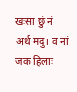खःसा छुं नं अर्थ मदु। व नां जक हिलाः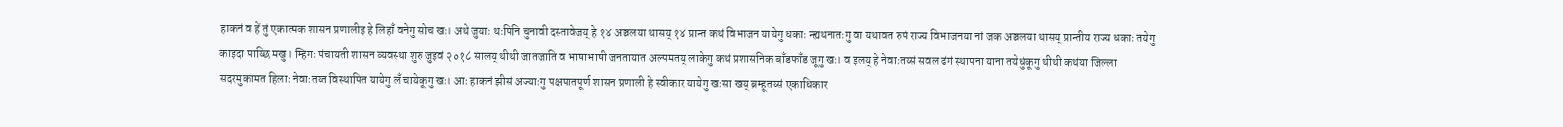हाकनं व हें तुं एकात्मक शासन प्रणालीइ हे लिहाँ वनेगु सोच खः। अथे जुयाः थःपिनि चुनावी दस्तावेजय् हे १४ अञ्चलया थासय् १४ प्रान्त कथं विभाजन यायेगु धकाः न्ह्यथनातःगु वा यथावत रुपं राज्य विभाजनया नां जक अञ्चलया थासय् प्रान्तीय राज्य धकाः तयेगु काइदा पाय्छि मखु। म्हिगः पंचायती शासन व्यवस्था शुरु जुइवं २०१८ सालय् थीथी जातजाति व भाषाभाषी जनतायात अल्पमतय् लाकेगु कथं प्रशासनिक बाँडफाँड जूगु खः। व इलय् हे नेवाःतय्सं सवल ढंगं स्थापना याना तयेधुंकूगु थीथी कथंया जिल्ला सदरमुकामत हिलाः नेवाःतय्त विस्थापित यायेगु लँ चायेकूगु खः। आः हाकनं झीसं अज्याःगु पक्षपातपूर्ण शासन प्रणाली हे स्वीकार यायेगु खःसा खय् ब्रम्हूतय्सं एकाधिकार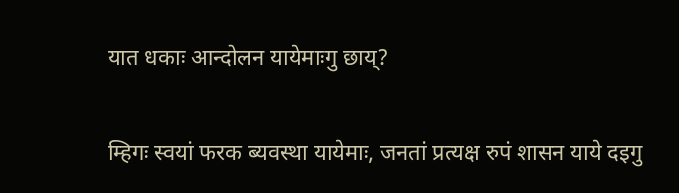यात धकाः आन्दोलन यायेमाःगु छाय्?

म्हिगः स्वयां फरक ब्यवस्था यायेमाः, जनतां प्रत्यक्ष रुपं शासन याये दइगु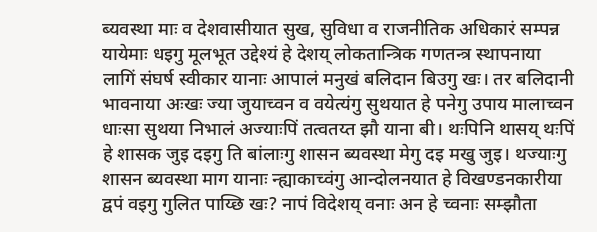ब्यवस्था माः व देशवासीयात सुख, सुविधा व राजनीतिक अधिकारं सम्पन्न यायेमाः धइगु मूलभूत उद्देश्यं हे देशय् लोकतान्त्रिक गणतन्त्र स्थापनाया लागिं संघर्ष स्वीकार यानाः आपालं मनुखं बलिदान बिउगु खः। तर बलिदानी भावनाया अःखः ज्या जुयाच्वन व वयेत्यंगु सुथयात हे पनेगु उपाय मालाच्वन धाःसा सुथया निभालं अज्याःपिं तत्वतय्त झौ याना बी। थःपिनि थासय् थःपिं हे शासक जुइ दइगु ति बांलाःगु शासन ब्यवस्था मेगु दइ मखु जुइ। थज्याःगु शासन ब्यवस्था माग यानाः न्ह्याकाच्वंगु आन्दोलनयात हे विखण्डनकारीया द्वपं वइगु गुलित पाय्छि खः? नापं विदेशय् वनाः अन हे च्वनाः सम्झौता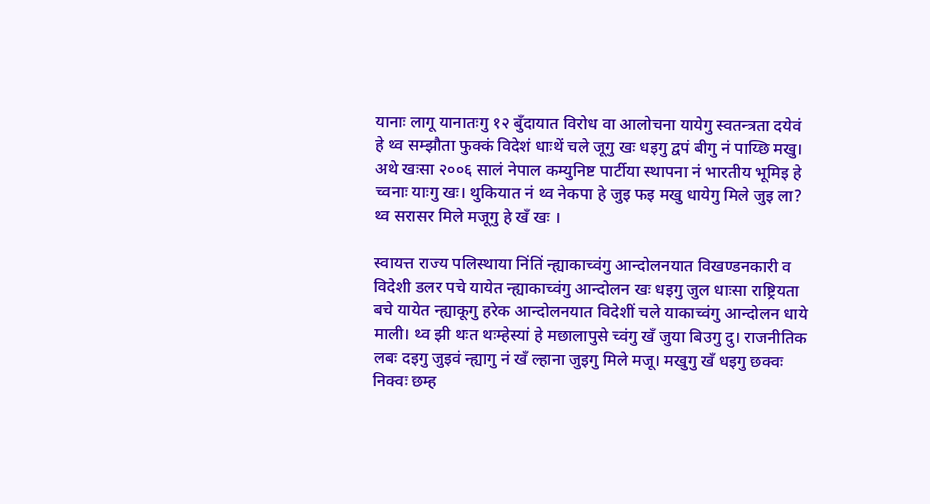यानाः लागू यानातःगु १२ बुँदायात विरोध वा आलोचना यायेगु स्वतन्त्रता दयेवं हे थ्व सम्झौता फुक्कं विदेशं धाःथें चले जूगु खः धइगु द्वपं बीगु नं पाय्छि मखु। अथे खःसा २००६ सालं नेपाल कम्युनिष्ट पार्टीया स्थापना नं भारतीय भूमिइ हे च्वनाः याःगु खः। थुकियात नं थ्व नेकपा हे जुइ फइ मखु धायेगु मिले जुइ ला? थ्व सरासर मिले मजूगु हे खँ खः ।

स्वायत्त राज्य पलिस्थाया निंतिं न्ह्याकाच्वंगु आन्दोलनयात विखण्डनकारी व विदेशी डलर पचे यायेत न्ह्याकाच्वंगु आन्दोलन खः धइगु जुल धाःसा राष्ट्रियता बचे यायेत न्ह्याकूगु हरेक आन्दोलनयात विदेशीं चले याकाच्वंगु आन्दोलन धाये माली। थ्व झी थःत थःम्हेस्यां हे मछालापुसे च्वंगु खँ जुया बिउगु दु। राजनीतिक लबः दइगु जुइवं न्ह्यागु नं खँ ल्हाना जुइगु मिले मजू। मखुगु खँ धइगु छक्वः निक्वः छम्ह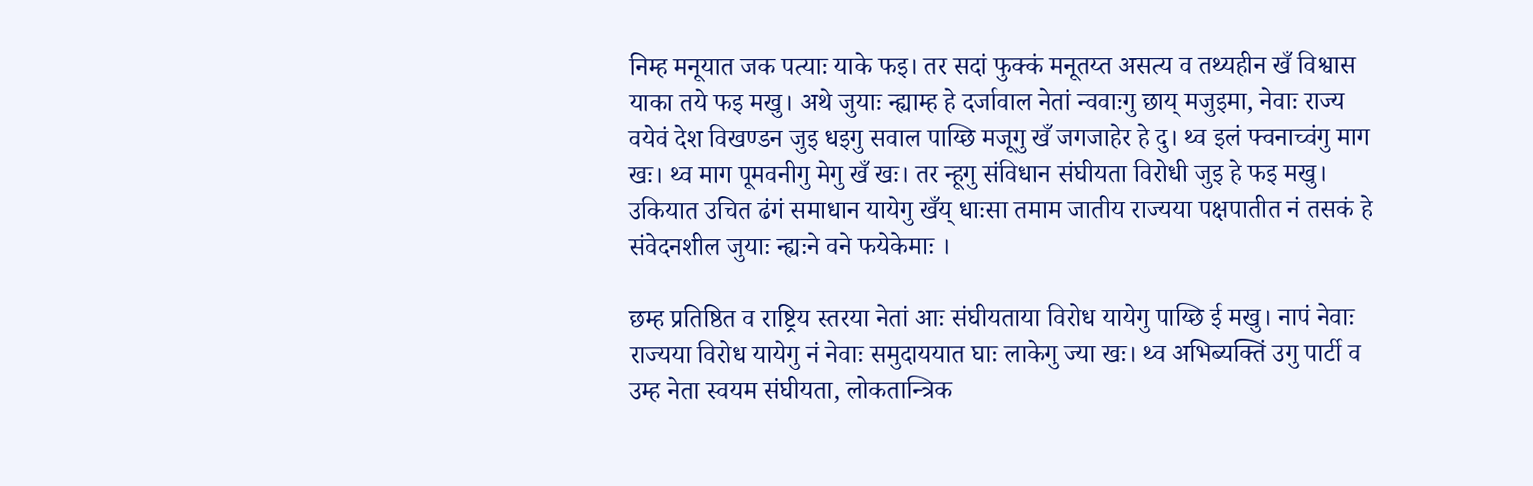निम्ह मनूयात जक पत्याः याके फइ। तर सदां फुक्कं मनूतय्त असत्य व तथ्यहीन खँ विश्वास याका तये फइ मखु। अथे जुयाः न्ह्याम्ह हे दर्जावाल नेतां न्ववाःगु छाय् मजुइमा, नेवाः राज्य वयेवं देश विखण्डन जुइ धइगु सवाल पाय्छि मजूगु खँ जगजाहेर हे दु। थ्व इलं फ्वनाच्वंगु माग खः। थ्व माग पूमवनीगु मेगु खँ खः। तर न्हूगु संविधान संघीयता विरोधी जुइ हे फइ मखु। उकियात उचित ढंगं समाधान यायेगु खँय् धाःसा तमाम जातीय राज्यया पक्षपातीत नं तसकं हे संवेदनशील जुयाः न्ह्यःने वने फयेकेमाः ।

छम्ह प्रतिष्ठित व राष्ट्रिय स्तरया नेतां आः संघीयताया विरोध यायेगु पाय्छि ई मखु। नापं नेवाः राज्यया विरोध यायेगु नं नेवाः समुदाययात घाः लाकेगु ज्या खः। थ्व अभिब्यक्तिं उगु पार्टी व उम्ह नेता स्वयम संघीयता, लोकतान्त्रिक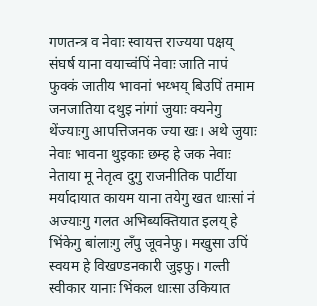गणतन्त्र व नेवाः स्वायत्त राज्यया पक्षय् संघर्ष याना वयाच्वंपिं नेवाः जाति नापं फुक्कं जातीय भावनां भय्भय् बिउपिं तमाम जनजातिया दथुइ नांगां जुयाः क्यनेगु थेंज्याःगु आपत्तिजनक ज्या खः। अथे जुयाः नेवाः भावना थुइकाः छम्ह हे जक नेवाः नेताया मू नेतृत्व दुगु राजनीतिक पार्टीया मर्यादायात कायम याना तयेगु खत धाःसां नं अज्याःगु गलत अभिब्यक्तियात इलय् हे भिंकेगु बांलाःगु लँपु जूवनेफु। मखुसा उपिं स्वयम हे विखण्डनकारी जुइफु। गल्ती स्वीकार यानाः भिंकल धाःसा उकियात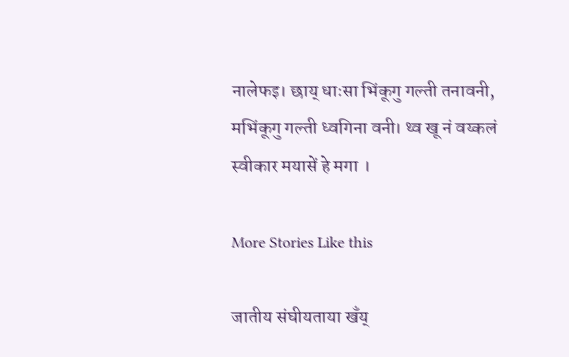नालेफइ। छाय् धाःसा भिंकूगु गल्ती तनावनी, मभिंकूगु गल्ती ध्वगिना वनी। थ्व खू नं वय्कलं स्वीकार मयासें हे मगा ।

More Stories Like this

जातीय संघीयताया खँय्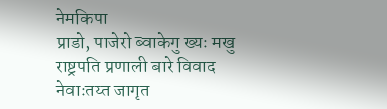नेमकिपा
प्राडो, पाजेरो ब्वाकेगु ख्यः मखु
राष्ट्रपति प्रणाली बारे विवाद
नेवाःतय्त जागृत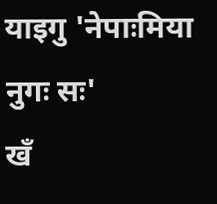याइगु 'नेपाःमिया नुगः सः'
खँ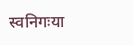स्वनिगःया